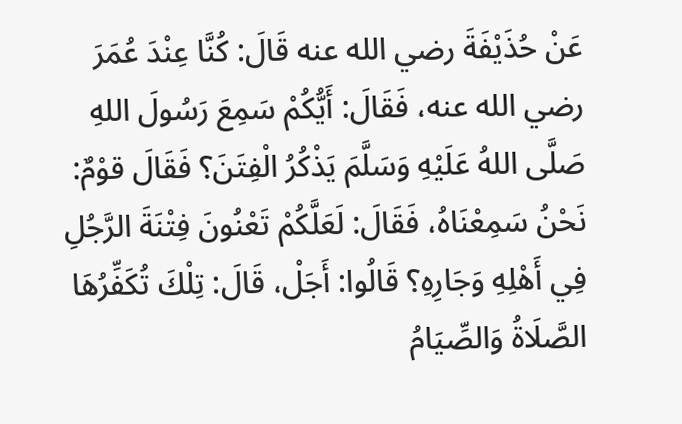عَنْ حُذَيْفَةَ رضي الله عنه قَالَ: كُنَّا عِنْدَ عُمَرَ رضي الله عنه، فَقَالَ: أَيُّكُمْ سَمِعَ رَسُولَ اللهِ صَلَّى اللهُ عَلَيْهِ وَسَلَّمَ يَذْكُرُ الْفِتَنَ؟ فَقَالَ قوْمٌ: نَحْنُ سَمِعْنَاهُ، فَقَالَ: لَعَلَّكُمْ تَعْنُونَ فِتْنَةَ الرَّجُلِ فِي أَهْلِهِ وَجَارِهِ؟ قَالُوا: أَجَلْ، قَالَ: تِلْكَ تُكَفِّرُهَا الصَّلَاةُ وَالصِّيَامُ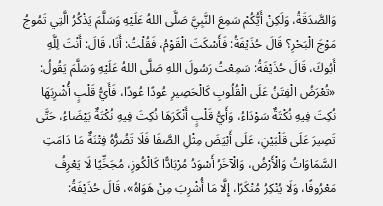وَالصَّدَقَةُ، وَلَكِنْ أَيُّكُمْ سَمِعَ النَّبِيَّ صَلَّى اللهُ عَلَيْهِ وَسَلَّمَ يَذْكُرُ الَّتِي تَمُوجُ مَوْجَ الْبَحْرِ؟ قَالَ حُذَيْفَةُ: فَأَسْكَتَ الْقَوْمُ، فَقُلْتُ: أَنَا، قَالَ: أَنْتَ لِلَّهِ أَبُوكَ، قَالَ حُذَيْفَةُ: سَمِعْتُ رَسُولَ اللهِ صَلَّى اللهُ عَلَيْهِ وَسَلَّمَ يَقُولُ:
«تُعْرَضُ الْفِتَنُ عَلَى الْقُلُوبِ كَالْحَصِيرِ عُودًا عُودًا، فَأَيُّ قَلْبٍ أُشْرِبَهَا نُكِتَ فِيهِ نُكْتَةٌ سَوْدَاءُ، وَأَيُّ قَلْبٍ أَنْكَرَهَا نُكِتَ فِيهِ نُكْتَةٌ بَيْضَاءُ، حَتَّى تَصِيرَ عَلَى قَلْبَيْنِ، عَلَى أَبْيَضَ مِثْلِ الصَّفَا فَلَا تَضُرُّهُ فِتْنَةٌ مَا دَامَتِ السَّمَاوَاتُ وَالْأَرْضُ، وَالْآخَرُ أَسْوَدُ مُرْبَادًّا كَالْكُوزِ، مُجَخِّيًا لَا يَعْرِفُ مَعْرُوفًا، وَلَا يُنْكِرُ مُنْكَرًا، إِلَّا مَا أُشْرِبَ مِنْ هَوَاهُ»، قَالَ حُذَيْفَةُ: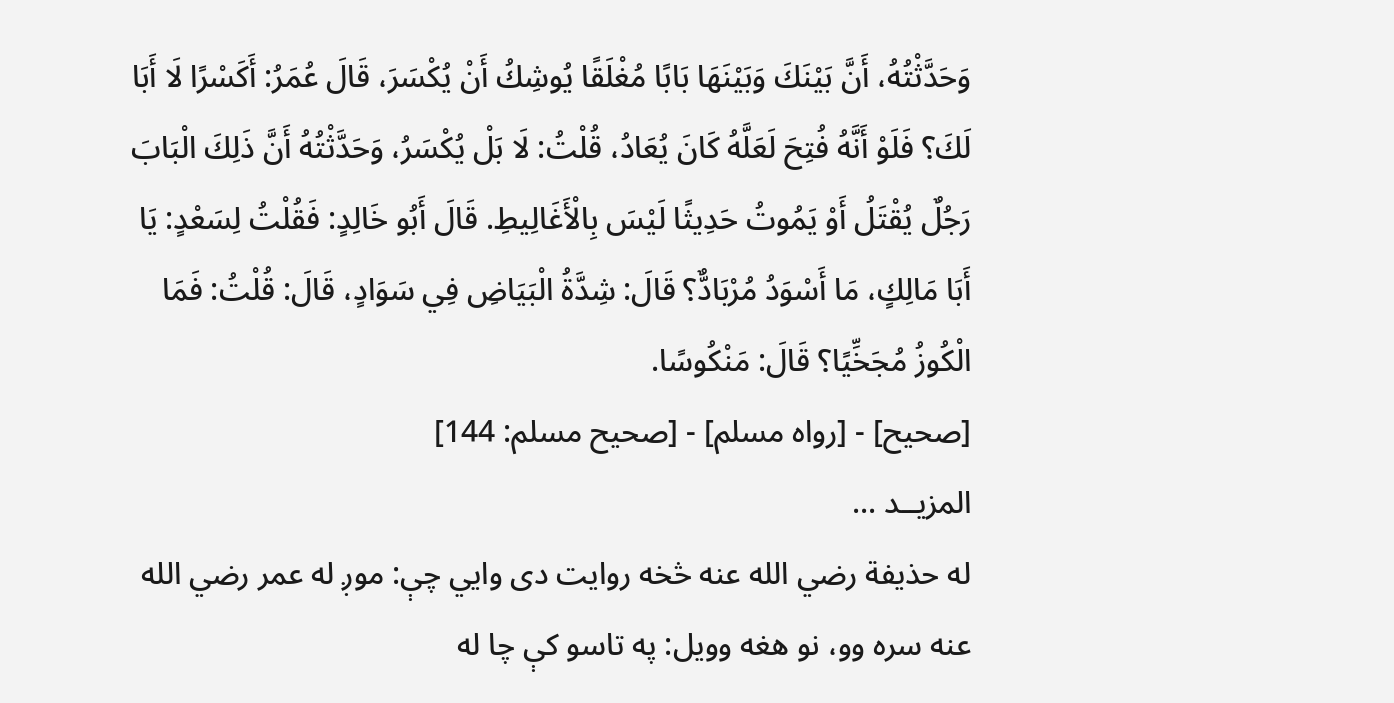وَحَدَّثْتُهُ، أَنَّ بَيْنَكَ وَبَيْنَهَا بَابًا مُغْلَقًا يُوشِكُ أَنْ يُكْسَرَ، قَالَ عُمَرُ: أَكَسْرًا لَا أَبَا لَكَ؟ فَلَوْ أَنَّهُ فُتِحَ لَعَلَّهُ كَانَ يُعَادُ، قُلْتُ: لَا بَلْ يُكْسَرُ، وَحَدَّثْتُهُ أَنَّ ذَلِكَ الْبَابَ رَجُلٌ يُقْتَلُ أَوْ يَمُوتُ حَدِيثًا لَيْسَ بِالْأَغَالِيطِ. قَالَ أَبُو خَالِدٍ: فَقُلْتُ لِسَعْدٍ: يَا أَبَا مَالِكٍ، مَا أَسْوَدُ مُرْبَادٌّ؟ قَالَ: شِدَّةُ الْبَيَاضِ فِي سَوَادٍ، قَالَ: قُلْتُ: فَمَا الْكُوزُ مُجَخِّيًا؟ قَالَ: مَنْكُوسًا.
[صحيح] - [رواه مسلم] - [صحيح مسلم: 144]
المزيــد ...
له حذیفة رضي الله عنه څخه روایت دی وایي چې: موږ له عمر رضي الله عنه سره وو، نو هغه وویل: په تاسو کې چا له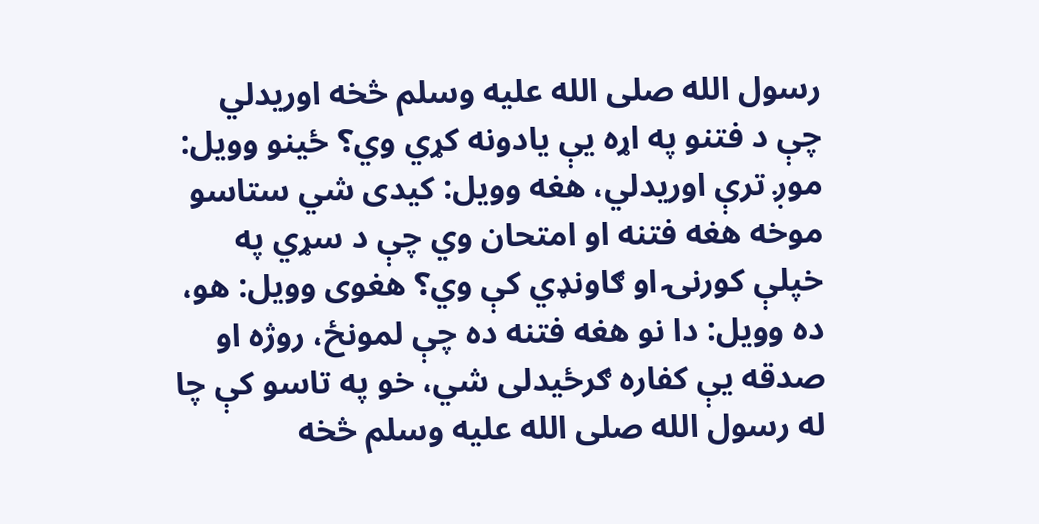رسول الله صلی الله علیه وسلم څخه اوریدلي چې د فتنو په اړه یې یادونه کړي وي؟ ځینو وویل: موږ ترې اوریدلي، هغه وویل: کیدی شي ستاسو موخه هغه فتنه او امتحان وي چې د سړي په خپلې کورنۍ او ګاونډي کې وي؟ هغوی وویل: هو، ده وویل: دا نو هغه فتنه ده چې لمونځ، روژه او صدقه یې کفاره ګرځیدلی شي، خو په تاسو کې چا له رسول الله صلی الله علیه وسلم څخه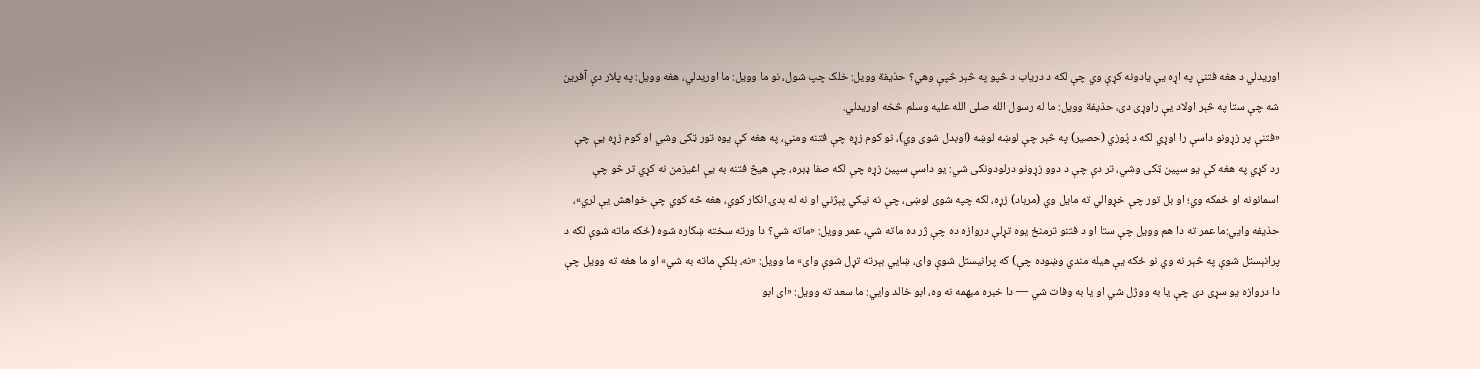اوریدلي د هغه فتنې په اړه یې یادونه کړې وي چې لکه د دریاب د څپو په څېر څپې وهي؟ حذیفة وویل: خلک چپ شول، نو ما وویل: ما اوریدلي، هغه وویل: په پلار دې آفرین شه چې ستا په څېر اولاد یې راوړی دی، حذیفة وویل: ما له رسول الله صلی الله علیه وسلم څخه اوریدلي.
«فتنې پر زړونو داسې را اوړي لکه د پُوزي (حصیر) په څېر چې لوښه لوښه (اوبدل شوی وي)، نو کوم زړه چې فتنه ومني، په هغه کې یوه تور ټکی وشي او کوم زړه یې چې رد کړي په هغه کې یو سپین ټکی وشي، تر دې چې د دوو زړونو درلودونکی شي: یو داسې سپین زړه چې لکه صفا ډبره، چې هیڅ فتنه به یې اغیزمن نه کړي تر څو چې اسمانونه او ځمکه وي؛ او بل تور چې خړوالي ته مایل وي (مرباد) زړه، لکه چپه شوی لوښی، چې نه نیکي پېژني او نه له بدۍ انکار کوي، هغه څه کوي چې خواهش یې لري»، حذیفه وایي:ما عمر ته دا هم وویل چې ستا او د فتنو ترمنځ یوه تړلې دروازه ده چې ژر ده ماته شي، عمر وویل: «ماته شي؟ دا ورته سخته ښکاره شوه (ځکه ماته شوې لکه د پرانېستل شوې په څېر نه وي نو ځکه یې هیله مندي وښوده چې) که پرانیستل شوې وای، ښايي بېرته تړل شوې وای» ما وویل: «نه، بلکې ماته به شي» او ما هغه ته وویل چې دا دروازه یو سړی دی چې یا به ووژل شي او یا به وفات شي — دا خبره مبهمه نه وه، ابو خالد وایي: ما سعد ته وویل: «ای ابو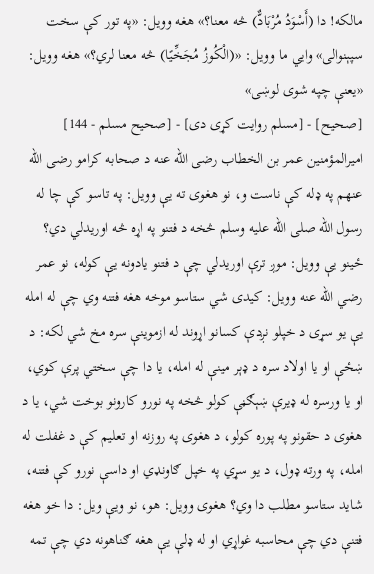مالکه! دا (أَسْوَدُ مُرْبَادٌّ) څه معنا؟» هغه وویل: «په تور کې سخت سپېنوالی» وایي ما وویل: «(الْكُوزُ مُجَخِّيًا) څه معنا لري؟» هغه وویل: «یعنې چپه شوی لوښی»
[صحيح] - [مسلم روايت کړی دی] - [صحیح مسلم - 144]
امیرالمؤمنین عمر بن الخطاب رضی الله عنه د صحابه کرامو رضی الله عنهم په ډله کې ناست و، نو هغوی ته یې وویل: په تاسو کې چا له رسول الله صلی الله علیه وسلم څخه د فتنو په اړه څه اوریدلي دي؟ ځینو یې وویل: موږ ترې اوریدلي چې د فتنو یادونه یې کوله، نو عمر رضي الله عنه وویل: کیدی شي ستاسو موخه هغه فتنه وي چې له امله یې یو سړی د خپلو نږدې کسانو اړوند له ازموینې سره مخ شي لکه: د ښځې او یا اولاد سره د ډېر مینې له امله، یا دا چې سختي پرې کوي، او یا ورسره له ډیرې ښېګڼې کولو څخه په نورو کارونو بوخت شي، یا د هغوی د حقونو په پوره کولو، د هغوی په روزنه او تعلیم کې د غفلت له امله، په ورته ډول، د یو سړي په خپل ګاونډي او داسې نورو کې فتنه، شاید ستاسو مطلب دا وي؟ هغوی وویل: هو، نو ویې ویل: دا خو هغه فتنې دي چې محاسبه غواړي او له ډلې یې هغه ګناهونه دي چې تمه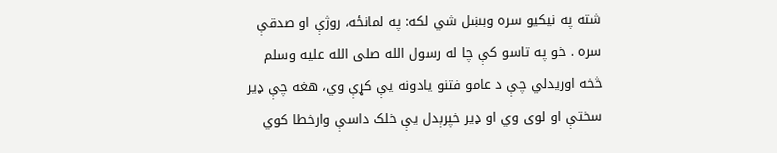شته په نیکیو سره وبښل شي لکه: په لمانځه، روژې او صدقې سره . خو په تاسو کې چا له رسول الله صلی الله علیه وسلم څخه اوریدلي چې د عامو فتنو یادونه یې کړې وي، هغه چې ډیر سختې او لوی وي او ډیر خپرېدل یې خلک داسې وارخطا کوي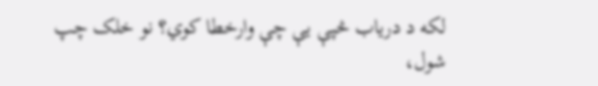لکه د دریاب څپې یې چې وارخطا کوي؟ نو خلک چپ شول،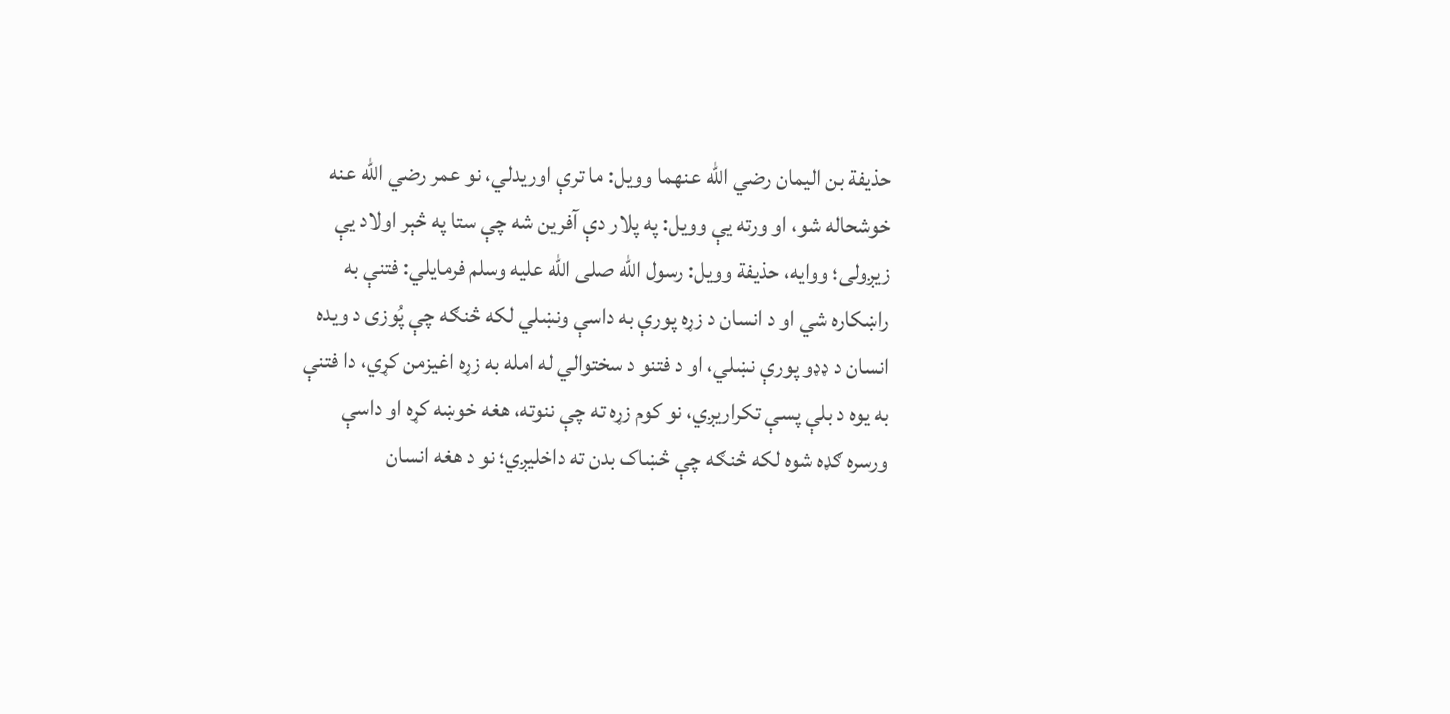حذیفة بن الیمان رضي الله عنهما وویل: ما ترې اوریدلي، نو عمر رضي الله عنه خوشحاله شو، او ورته یې وویل: په پلار دې آفرین شه چې ستا په څېر اولاد یې زیږولی؛ ووایه، حذیفة وویل: رسول الله صلی الله علیه وسلم فرمایلي: فتنې به راښکاره شي او د انسان د زړه پورې به داسې ونښلي لکه څنګه چې پُوزی د ویده انسان د ډډو پورې نښلي، او د فتنو د سختوالي له امله به زړه اغیزمن کړي، دا فتنې به یوه د بلې پسې تکراریږي، نو کوم زړه ته چې ننوته، هغه خوښه کړه او داسې ورسره ګډه شوه لکه څنګه چې څښاک بدن ته داخلیږي؛ نو د هغه انسان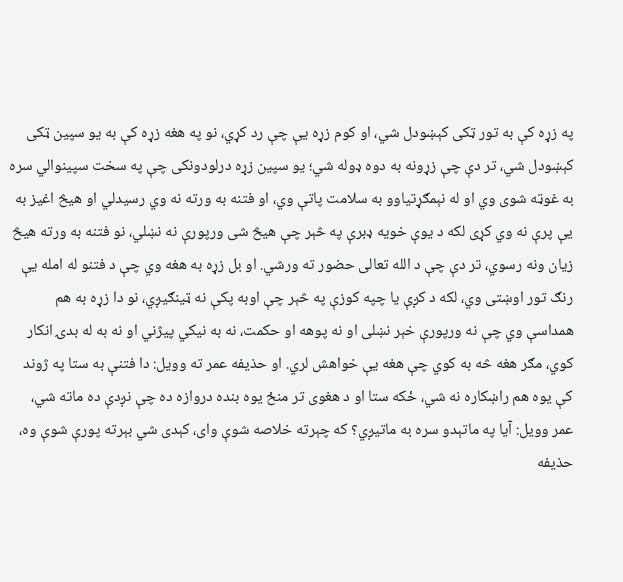په زړه کې به تور ټکی کېښودل شي، او کوم زړه یې چې رد کړي، نو په هغه زړه کې به یو سپین ټکی کېښودل شي، تر دې چې زړونه به دوه ډوله شي؛ یو سپین زړه درلودونکی چې په سخت سپینوالي سره به غوټه شوی وي او له نېمګړتیاوو به سلامت پاتې وي، او فتنه به ورته نه وي رسیدلي او هیڅ اغیز به یې پرې نه وي کړی لکه د یوې خویه ډبرې په څېر چې هیڅ شی ورپورې نه نښلي، نو فتنه به ورته هیڅ زیان ونه رسوي، تر دې چې د الله تعالی حضور ته ورشي. او بل زړه به هغه وي چې د فتنو له امله یې رنګ تور اوښتی وي، لکه د کږې یا چپه کوزې په څېر چې اوبه پکې نه ټینګیږي، نو دا زړه به هم همداسې وي چې نه ورپورې خېر نښلی او نه پوهه او حکمت، نه به نیکي پیژني او نه به له بدۍ انکار کوي، مګر هغه څه به کوي چې هغه یې خواهش لري. او حذیفه عمر ته وویل: دا فتنې به ستا په ژوند کې یوه هم راښکاره نه شي، ځکه ستا او د هغوی تر منځ یوه بنده دروازه ده چې نږدې ده ماته شي، عمر وویل: آیا په ماتېدو سره به ماتیږي؟ که چېرته خلاصه شوې وای، کېدی شي بېرته پورې شوې وه، حذیفه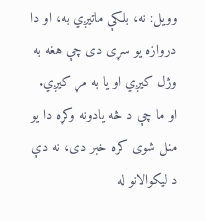وویل: نه، بلکې ماتیږي به، او دا دروازه یو سړی دی چې هغه به وژل کیږي او یا به مړ کیږي. او ما چې د څه یادونه وکړه دا یو منل شوی کره خبر دی، نه دې د لیکوالانو له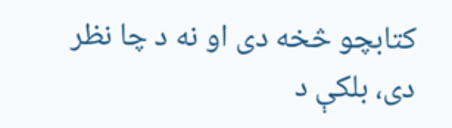کتابچو څخه دی او نه د چا نظر دی، بلکې د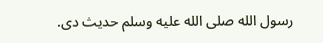رسول الله صلی الله علیه وسلم حدیث دی.